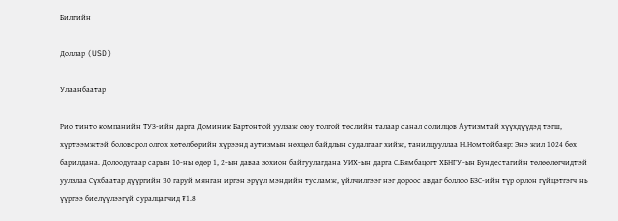Билгийн

Доллар (USD)

Улаанбаатар

Рио тинто компанийн ТУЗ-ийн дарга Доминик Бартонтой уулзаж оюу толгой төслийн талаар санал солилцов Аутизмтай хүүхдүүдэд тэгш, хүртээмжтэй боловсрол олгох хөтөлбөрийн хүрээнд аутизмын нөхцөл байдлын судалгааг хийж, танилцууллаа Н.Номтойбаяр: Энэ жил 1024 бөх барилдана. Долоодугаар сарын 10-ны өдөр 1, 2-ын даваа зохион байгуулагдана УИХ-ын дарга С.Бямбацогт ХБНГУ-ын Бундестагийн төлөөлөгчидтэй уулзлаа Сүхбаатар дүүргийн 30 гаруй мянган иргэн эрүүл мэндийн тусламж, үйлчилгээг нэг дороос авдаг боллоо БЗС-ийн түр орлон гүйцэтгэгч нь үүргээ биелүүлээгүй суралцагчид ₮1.8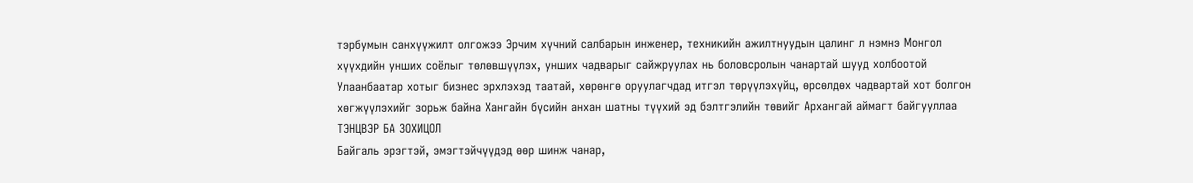тэрбумын санхүүжилт олгожээ Эрчим хүчний салбарын инженер, техникийн ажилтнуудын цалинг л нэмнэ Монгол хүүхдийн унших соёлыг төлөвшүүлэх, унших чадварыг сайжруулах нь боловсролын чанартай шууд холбоотой Улаанбаатар хотыг бизнес эрхлэхэд таатай, хөрөнгө оруулагчдад итгэл төрүүлэхүйц, өрсөлдөх чадвартай хот болгон хөгжүүлэхийг зорьж байна Хангайн бүсийн анхан шатны түүхий эд бэлтгэлийн төвийг Архангай аймагт байгууллаа
ТЭНЦВЭР БА ЗОХИЦОЛ
Байгаль эрэгтэй, эмэгтэйчүүдэд өөр шинж чанар,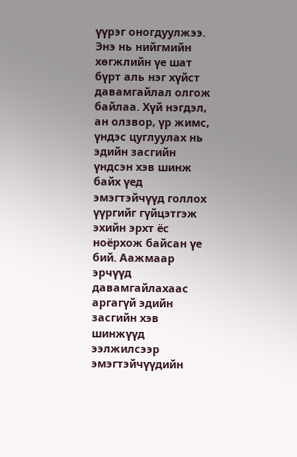үүрэг оногдуулжээ. Энэ нь нийгмийн хөгжлийн үе шат бүрт аль нэг хүйст давамгайлал олгож байлаа. Хүй нэгдэл, ан олзвор, үр жимс, үндэс цуглуулах нь эдийн засгийн үндсэн хэв шинж байх үед эмэгтэйчүүд голлох үүргийг гүйцэтгэж эхийн эрхт ёс ноёрхож байсан үе бий. Аажмаар эрчүүд давамгайлахаас аргагүй эдийн засгийн хэв шинжүүд ээлжилсээр эмэгтэйчүүдийн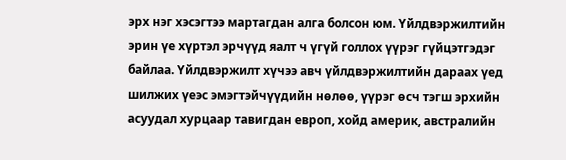эрх нэг хэсэгтээ мартагдан алга болсон юм. Үйлдвэржилтийн эрин үе хүртэл эрчүүд яалт ч үгүй голлох үүрэг гүйцэтгэдэг байлаа. Үйлдвэржилт хүчээ авч үйлдвэржилтийн дараах үед шилжих үеэс эмэгтэйчүүдийн нөлөө, үүрэг өсч тэгш эрхийн асуудал хурцаар тавигдан европ, хойд америк, австралийн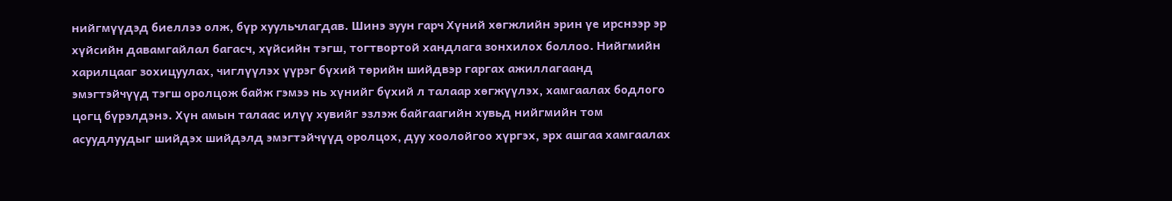нийгмүүдэд биеллээ олж, бүр хуульчлагдав. Шинэ зуун гарч Хүний хөгжлийн эрин үе ирснээр эр хүйсийн давамгайлал багасч, хүйсийн тэгш, тогтвортой хандлага зонхилох боллоо. Нийгмийн харилцааг зохицуулах, чиглүүлэх үүрэг бүхий төрийн шийдвэр гаргах ажиллагаанд эмэгтэйчүүд тэгш оролцож байж гэмээ нь хүнийг бүхий л талаар хөгжүүлэх, хамгаалах бодлого цогц бүрэлдэнэ. Хүн амын талаас илүү хувийг эзлэж байгаагийн хувьд нийгмийн том асуудлуудыг шийдэх шийдэлд эмэгтэйчүүд оролцох, дуу хоолойгоо хүргэх, эрх ашгаа хамгаалах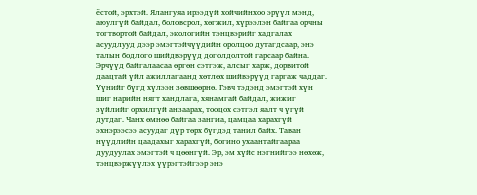ёстой, эрхтэй. Ялангуяа ирээдүй хойчийнхоо эрүүл мэнд, аюулгүй байдал, боловсрол, хөгжил, хүрээлэн байгаа орчны тогтвортой байдал, экологийн тэнцвэрийг хадгалах асуудлууд дээр эмэгтэйчүүдийн оролцоо дутагдсаар, энэ талын бодлого шийдвэрүүд доголдолтой гарсаар байна. Эрчүүд байгалаасаа өргөн сэтгэж, алсыг харж, дорвитой даацтай үйл ажиллагаанд хөтлөх шийвэрүүд гаргаж чаддаг. Үүнийг бүгд хүлээн зөвшөөрнө. Гэвч тэдэнд эмэгтэй хүн шиг нарийн нягт хандлага, хянамгай байдал, жижиг зүйлийг орхилгүй анзаарах, тооцох сэтгэл яалт ч үгүй дутдаг. Чанх өмнөө байгаа зангиа, цамцаа харахгүй эхнэрээсээ асуудаг дүр төрх бүгдэд танил байх. Таван нүүдлийн цаадахыг харахгүй, богино ухаантайгаараа дуудуулах эмэгтэй ч цөөнгүй. Эр, эм хүйс нэгнийгээ нөхөж, тэнцвэржүүлэх үүрэгтэйгээр энэ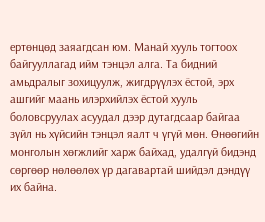ертөнцөд заяагдсан юм. Манай хууль тогтоох байгууллагад ийм тэнцэл алга. Та бидний амьдралыг зохицуулж, жигдрүүлэх ёстой, эрх ашгийг маань илэрхийлэх ёстой хууль боловсруулах асуудал дээр дутагдсаар байгаа зүйл нь хүйсийн тэнцэл яалт ч үгүй мөн. Өнөөгийн монголын хөгжлийг харж байхад, удалгүй бидэнд сөргөөр нөлөөлөх үр дагавартай шийдэл дэндүү их байна.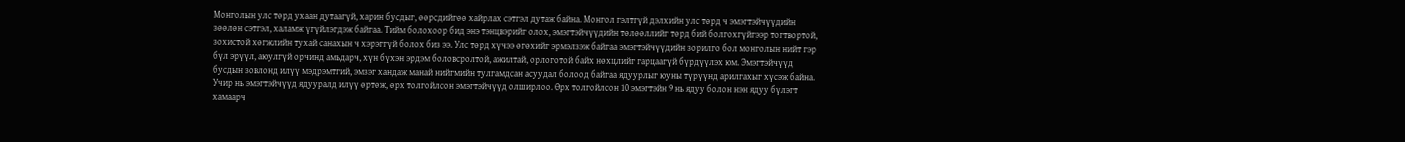Монголын улс төрд ухаан дутаагүй, харин бусдыг, өөрсдийгөө хайрлах сэтгэл дутаж байна. Монгол гэлтгүй дэлхийн улс төрд ч эмэгтэйчүүдийн зөөлөн сэтгэл, халамж үгүйлэгдэж байгаа. Тийм болохоор бид энэ тэнцвэрийг олох, эмэгтэйчүүдийн төлөөллийг төрд бий болгохгүйгээр тогтвортой, зохистой хөгжлийн тухай санахын ч хэрэггүй болох биз ээ. Улс төрд хүчээ өгөхийг эрмэлзэж байгаа эмэгтэйчүүдийн зорилго бол монголын нийт гэр бүл эрүүл, аюулгүй орчинд амьдарч, хүн бүхэн эрдэм боловсролтой, ажилтай, орлоготой байх нөхцлийг гарцаагүй бүрдүүлэх юм. Эмэгтэйчүүд бусдын зовлонд илүү мэдрэмтгий, эмзэг хандаж манай нийгмийн тулгамдсан асуудал болоод байгаа ядуурлыг юуны түрүүнд арилгахыг хүсэж байна. Учир нь эмэгтэйчүүд ядууралд илүү өртөж, өрх толгойлсон эмэгтэйчүүд олширлоо. Өрх толгойлсон 10 эмэгтэйн 9 нь ядуу болон нэн ядуу бүлэгт хамаарч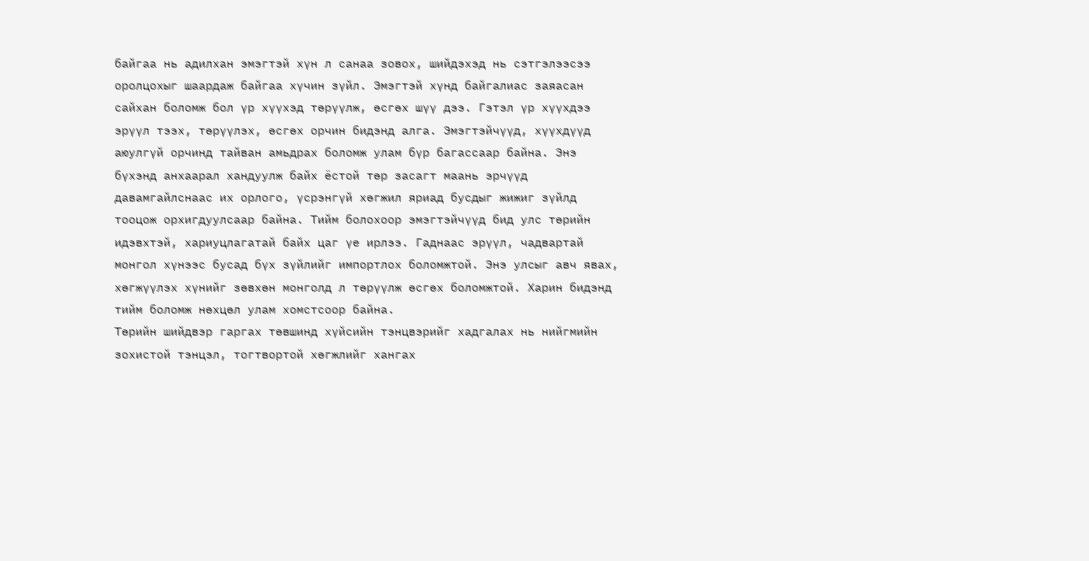байгаа нь адилхан эмэгтэй хүн л санаа зовох, шийдэхэд нь сэтгэлээсээ оролцохыг шаардаж байгаа хүчин зүйл. Эмэгтэй хүнд байгалиас заяасан сайхан боломж бол үр хүүхэд төрүүлж, өсгөх шүү дээ. Гэтэл үр хүүхдээ эрүүл тээх, төрүүлэх, өсгөх орчин бидэнд алга. Эмэгтэйчүүд, хүүхдүүд аюулгүй орчинд тайван амьдрах боломж улам бүр багассаар байна. Энэ бүхэнд анхаарал хандуулж байх ёстой төр засагт маань эрчүүд давамгайлснаас их орлого, үсрэнгүй хөгжил яриад бусдыг жижиг зүйлд тооцож орхигдуулсаар байна. Тийм болохоор эмэгтэйчүүд бид улс төрийн идэвхтэй, хариуцлагатай байх цаг үе ирлээ. Гаднаас эрүүл, чадвартай монгол хүнээс бусад бүх зүйлийг импортлох боломжтой. Энэ улсыг авч явах, хөгжүүлэх хүнийг зөвхөн монголд л төрүүлж өсгөх боломжтой. Харин бидэнд тийм боломж нөхцөл улам хомстсоор байна.
Төрийн шийдвэр гаргах төвшинд хүйсийн тэнцвэрийг хадгалах нь нийгмийн зохистой тэнцэл, тогтвортой хөгжлийг хангах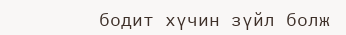бодит хүчин зүйл болж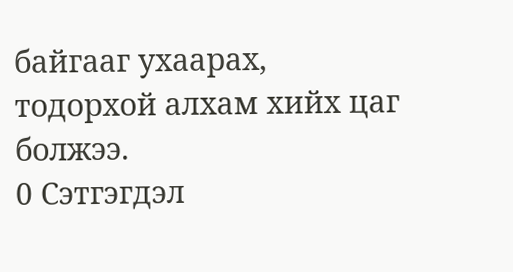байгааг ухаарах, тодорхой алхам хийх цаг болжээ.
0 Сэтгэгдэл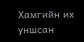Хамгийн их уншсан